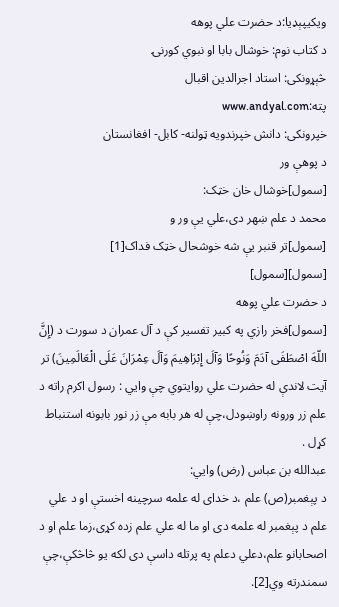ويکيپېډيا:د حضرت علي پوهه
د کتاب نوم: خوشال بابا او نبوي کورنۍ
څېړونکی: استاد اجرالدین اقبال
پته:www.andyal.com
خپرونکی: دانش خپرندویه ټولنه- کابل- افغانستان
د پوهې ور
[سمول]خوشال خان خټک:
محمد د علم ښهر دى،علي يې ور و
[سمول]تر قنبر يې شه خوشحال خټک فداک[1]
[سمول][سمول]
د حضرت علي پوهه
[سمول]فخر رازي په کبير تفسير کې د آل عمران د سورت د (إِنَّ اللّهَ اصْطَفَى آدَمَ وَنُوحًا وَآلَ إِبْرَاهِيمَ وَآلَ عِمْرَانَ عَلَى الْعَالَمِينَ) تر آيت لاندې له حضرت علي روايتوي چې وايي : رسول اکرم راته د علم زر ورونه راوښودل،چې له هر بابه مې زر نور بابونه استنباط کړل .
عبدالله بن عباس (رض) وايي:
د پېغمبر(ص) علم ،د خداى له علمه سرچينه اخستې او د علي علم د پېغمبر له علمه دى او ما له علي علم زده کړی،زما علم او د اصحابانو علم،دعلي دعلم په پرتله داسې دى لکه يو څاڅکې،چې سمندرته وي[2].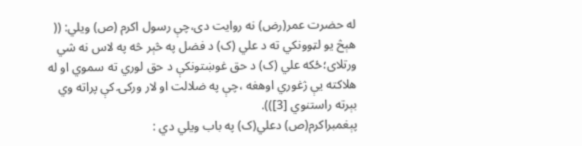له حضرت عمر(رض) نه روايت دى،چې رسول اکرم (ص) ويلي: (( هېڅ يو لټوونکي ته د علي (ک) د فضل په څېر څه په لاس نه شي ورتلاى؛ځکه علي (ک) د حق غوښتونکې د حق لوري ته سموي او له هلاکته يې ژغوري اوهغه ،چې په ضلالت او لار ورکۍ کې پراته وي بېرته راستنوي [3])).
پېغمبراکرم(ص) دعلي(ک) په باب ويلي دي :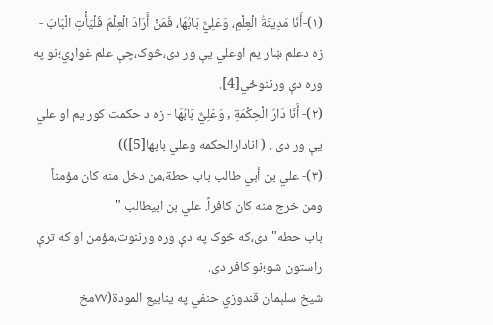(١)-أَنَا مَدِينَةُ الْعِلْمِ، وَعَلِيٌّ بَابُهَا، فَمَنْ أَرَادَ الْعِلْمَ فَلْيَأْتِ الْبَابَ - زه دعلم ښار يم اوعلي يې ور دى،څوک،چې علم غواړي؛نو په وره دې ورننوځي[4].
(٢)- أَنَا دَارُ الْحِكْمَةِ , وَعَلِيٌّ بَابُهَا - زه د حکمت کور يم او علي يې ور دى . ( انادارالحکمه وعلي بابها[5]))
(٣)- علي بن أبي طالب باب حطة،من دخل منه كان مؤمناً ومن خرج منه كان كافراً. علي بن ابيطالب "
باب حطه" دى،که څوک په دې وره ورننوت،مؤمن او که ترې راستون شو؛نو کافر دى.
شيخ سلېمان قندوزي حنفي په ينابيع المودة(٧٧مخ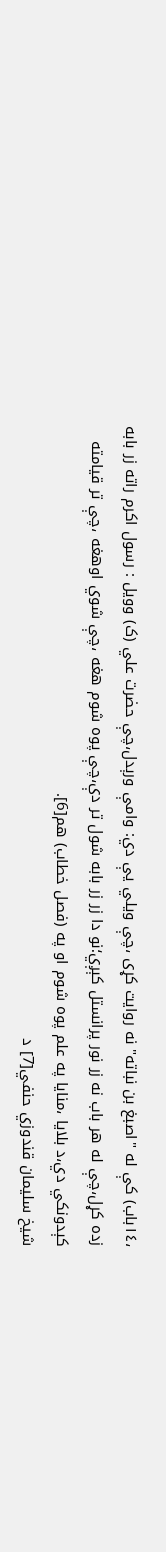،١٤باب) کې له "اصبغ بن نباته" نه روايت کړى ،چې ويلي يې دي: وامې ورېدل،چې حضرت علي (ک) وويل : رسول اکرم راته زر بابه زده کړل،چې له هر باب نه زر نور پرانستل کېږي؛نو دا زر زر بابه شول تر دې،چې پوه شوم هغه ،چې شوي اوهغه ،چې تر قيامته کېدونکي دي،د بلايا ،منايا په علم پوه شوم او په (فصل خطاب) هم[6].
شيخ سلیمان قندوزي حنفي[7] د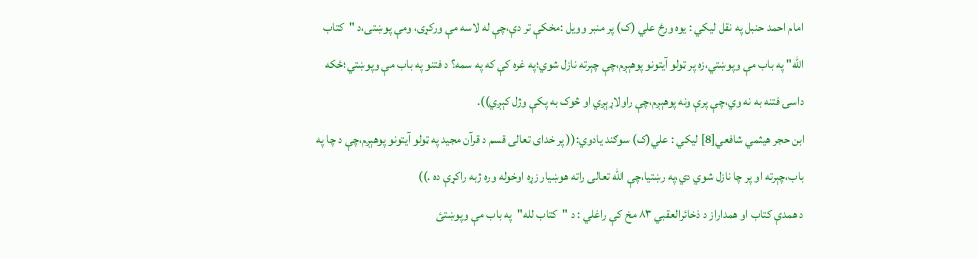امام احمد حنبل په نقل ليکي : يوه ورځ علي (ک) پر منبر وويل :مخکې تر دې،چې له لاسه مې ورکړی، ومې پوښتی،د "کتاب الله" په باب مې وپوښتي،زه پر ټولو آيتونو پوهېږم،چې چېرته نازل شوي؛په غره کې که په سمه؟ د فتنو په باب مې وپوښتي؛ځکه داسۍ فتنه به نه وي،چې پرې ونه پوهېږم،چې راولاړېږي او څوک به پکې وژل کېږي)).
ابن حجر هيثمي شافعي[8] ليکي : علي(ک) سوګند يادوي:(( پر خداى تعالى قسم د قرآن مجيد په ټولو آيتونو پوهېږم،چې د چا په باب،چېرته او پر چا نازل شوي دي،په رښتيا،چې الله تعالى راته هوښيار زړه اوخوله وره ژبه راکړې ده .))
د همدې کتاب او همداراز د ذخائرالعقبي ٨٣ مخ کې راغلي : د "کتاب لله"په باب مې وپوښتئ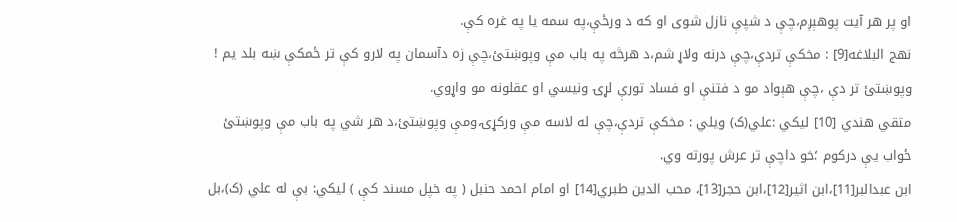او پر هر آيت پوهېږم،چې د شپې نازل شوى او که د ورځې،په سمه يا په غره کې.
نهج البلاغه[9] : مخکې تردې،چې درنه ولاړ شم،د هرڅه په باب مې وپوښتئ،چې زه دآسمان په لارو کې تر ځمکې ښه بلد يم ! وپوښتئ تر دې ،چې هېواد مو د فتنې او فساد تورې لړۍ ونيسي او عقلونه مو واړوي.
متقي هندي [10] ليکي :علي(ک) ويلي : مخکې تردې،چې له لاسه مې ورکړۍ،ومې وپوښتئ،د هر شي په باب مې وپوښتئ ځواب يې درکوم ؛خو داچې تر عرش پورته وي.
ابن عبدالبر[11]،ابن اثير[12]،ابن حجر[13]، محب الدين طبري[14] او امام احمد حنبل ( په خپل مسند کې ) ليکي: بې له علي (ک)،بل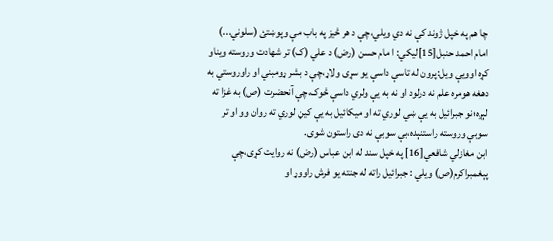چا هم په خپل ژوند کې نه دي ويلي،چې د هر څیز په باب مې وپوښتئ (سلوني...)
امام احمد حنبل[15]ليکي: ا مام حسن (رض) د علي (ک) تر شهادت وروسته ويناو کړه اوويې ويل:پرون له تاسې داسې يو سړى ولاړ،چې د بشر ړومبني او راوروستي به دهغه هومره علم نه درلود او نه به يې ولري داسې څوک،چې آنحضرت (ص) به غزا ته لېږه؛نو جبرائيل به يې ښي لوري ته او ميکائيل به يې کيڼ لوري ته روان وو او تر سوبې وروسته راستنېده،بې سوبې نه دى راستون شوى.
ابن مغازلي شافعي[16] په خپل سند له ابن عباس (رض) نه روايت کړى،چې پېغمبراکرم(ص) ويلي : جبرائيل راته له جنته يو فرش راووړ او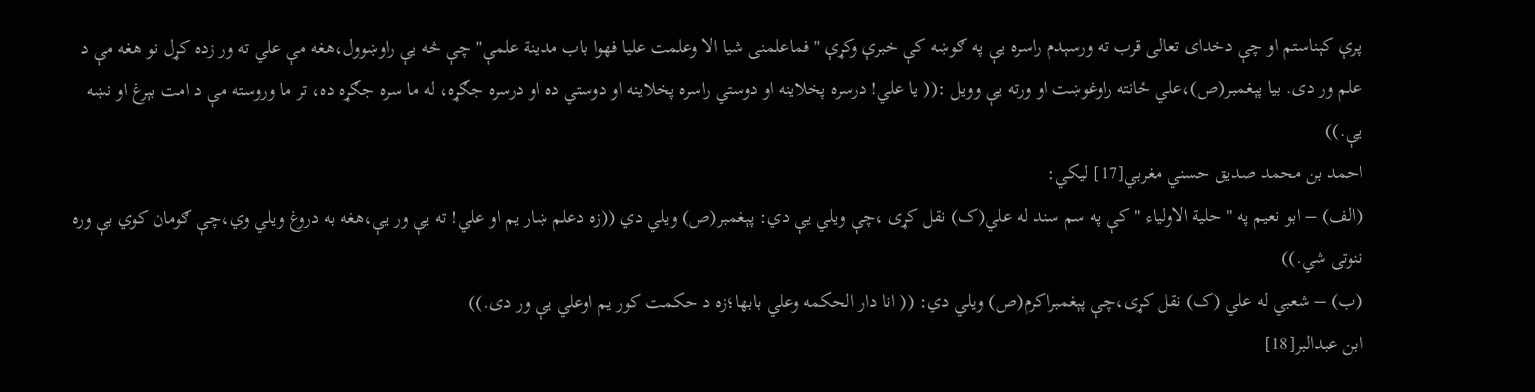پرې کېناستم او چې دخداى تعالى قرب ته ورسېدم راسره يې په ګوښه کې خبرې وکړې "فماعلمنى شيا الا وعلمت عليا فهوا باب مدينة علمې" چې څه یې راوښوول،هغه مې علي ته ور زده کړل نو هغه مې د علم ور دى. بيا پېغمبر(ص)،علي ځانته راوغوښت او ورته يې وويل :(( يا علي! درسره پخلاينه او دوستي راسره پخلاينه او دوستي ده او درسره جګړه، له ما سره جګړه ده، تر ما وروسته مې د امت بېرغ او نښه يې.))
احمد بن محمد صديق حسني مغربي[17] ليکي:
(الف) – ابو نعيم په "حلية الاولياء " کې په سم سند له علي(ک) نقل کړى ،چې ويلي يې دي: پېغمبر(ص) ويلي دي ((زه دعلم ښار يم او علي! ته یې ور يې،هغه به دروغ ويلي وي،چې ګومان کوي بې وره ننوتى شي.))
(ب) – شعبي له علي (ک) نقل کړى،چې پېغمبراکرم(ص) ويلي دي: (( انا دار الحکمه وعلي بابها؛زه د حکمت کور يم اوعلي يې ور دى.))
ابن عبدالبر[18]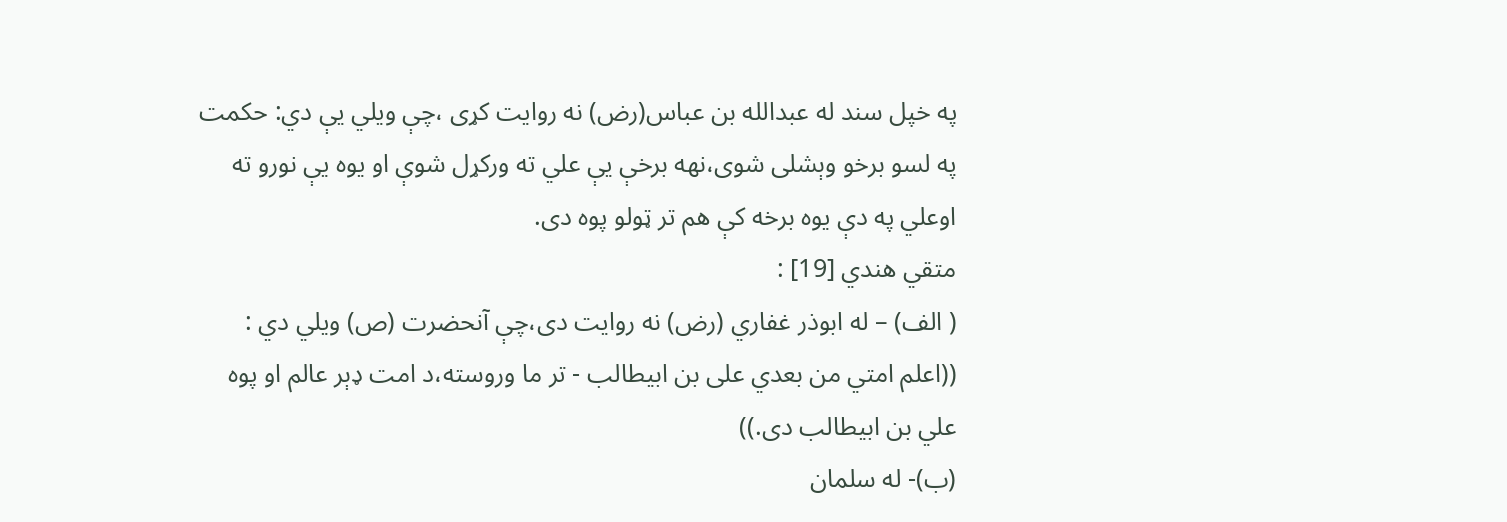په خپل سند له عبدالله بن عباس(رض) نه روايت کړى ،چې ويلي يې دي: حکمت په لسو برخو وېشلى شوى،نهه برخې يې علي ته ورکړل شوې او يوه يې نورو ته اوعلي په دې يوه برخه کې هم تر ټولو پوه دى.
متقي هندي [19] :
( الف) – له ابوذر غفاري (رض) نه روايت دى،چې آنحضرت (ص) ويلي دي : ((اعلم امتي من بعدي على بن ابيطالب - تر ما وروسته،د امت ډېر عالم او پوه علي بن ابيطالب دى.))
(ب)- له سلمان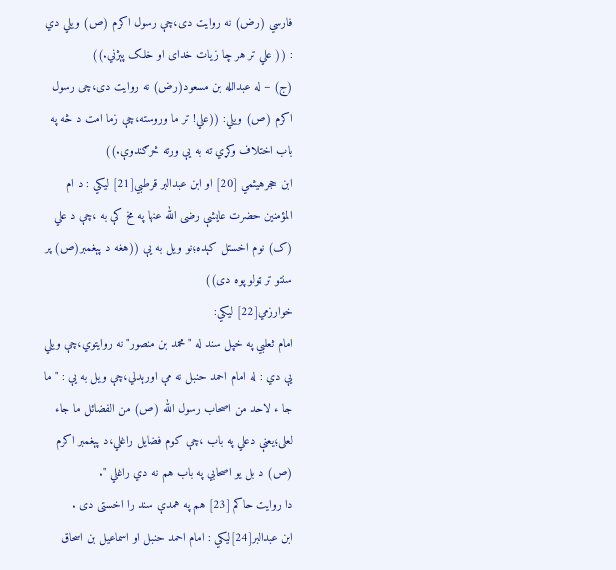فارسي (رض) نه روايت دى،چې رسول اکرم (ص) ويلي دي : (( علي تر هر چا زيات خداى او خلک پېژني.))
(ج) – له عبدالله بن مسعود(رض) نه روايت دى،چى رسول اکرم (ص) ويلي: ((علي! تر ما وروسته،چې زما امت د څه په باب اختلاف وکړي ته به یې ورته څرګندوې.))
ابن حجرهيثمي [20] او ابن عبدالبر قرطبي[21] ليکي : د ام المؤمنين حضرت عايشې رضى الله عنها په مخ کې به ،چې د علي (ک) نوم اخستل کېده؛نو ويل به يې ((هغه د پېغمبر(ص) پر سنتو تر ټولو پوه دى))
خوارزمي[22] ليکي:
امام ثعلبي په خپل سند له "محمد بن منصور" نه روايتوي،چې ويلي يې دي : له امام احمد حنبل نه مې اورېدلي،چې ويل به يې : " ما جا ء لاحد من اصحاب رسول الله (ص) من الفضائل ما جاء لعلى؛يعنې دعلي په باب ،چې کوم فضايل راغلي،د پېغمبر اکرم (ص) د بل يو اصحابي په باب هم نه دي راغلي ".
دا روايت حاکم [23] هم په همدې سند را اخستى دى .
ابن عبدالبر[24]ليکي : امام احمد حنبل او اسماعيل بن اسحاق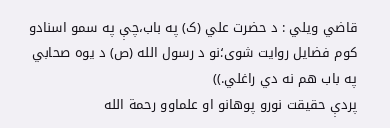قاضي ويلي : د حضرت علي (ک) په باب،چې په سمو اسنادو کوم فضايل روايت شوى؛نو د رسول الله (ص) د يوه صحابي په باب هم نه دي راغلي.))
پردې حقيقت نورو پوهانو او علماوو رحمة الله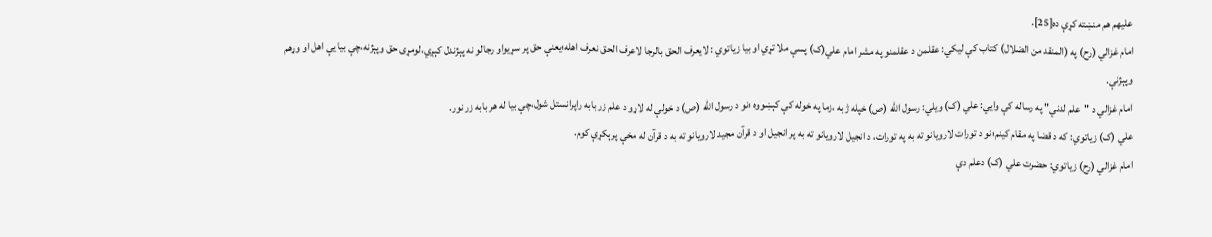عليهم هم منښته کړې ده[25].
امام غزالي (رح) په (المنقد من الضلال) کتاب کې ليکي: عقلمن د عقلمنو په مشر امام علي(ک) پسې ملا تړي او بيا زياتوي : لايعرف الحق بالرجا لاعرف الحق نعرف اهله؛يعنې حق پر سړيواو رجالو نه پېژندل کېږي،لومړى حق وپېژنه،چې بيا يې اهل او وړهم وپېژنې.
امام غزالي د "علم لدني" په رساله کې وايي: علي (ک) ويلي: رسول الله (ص) خپله ژبه ،زما په خوله کې کېښووه ؛نو د رسول الله (ص) د خولې له لاړو د علم زر بابه راپرانستل شول،چې بيا له هر بابه زر نور.
علي (ک) زياتوي: که د قضا په مقام کينم؛نو د تورات لارويانو ته به په تورات، د انجيل لارويانو ته به پر انجيل او د قرآن مجيد لارويانو ته به د قرآن له مخې پرېکړې کوم.
امام غزالي (رح) زياتوي: حضرت علي (ک) دعلم دې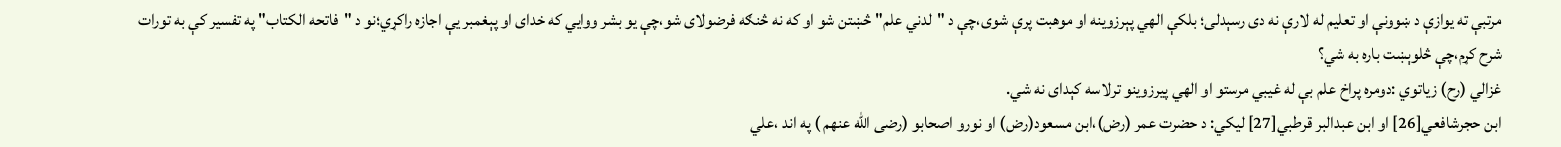مرتبې ته يوازې د ښوونې او تعليم له لارې نه دى رسېدلى؛ بلکې الهي پېرزوينه او موهبت پرې شوى،چې د "لدني علم" څښتن شو او که نه څنګه فرضولاى شو،چې يو بشر ووايي که خداى او پېغمبر يې اجازه راکړي؛نو د "فاتحه الکتاب" په تفسير کې به تورات شرح کړم،چې څلوېښت باره به شي؟
غزالي (رح) زياتوي :دومره پراخ علم بې له غيبي مرستو او الهي پيرزوينو ترلاسه کېداى نه شي.
ابن حجرشافعي[26] او ابن عبدالبر قرطبي[27] ليکي: د حضرت عمر (رض)،ابن مسعود(رض) او نورو اصحابو (رضى الله عنهم ) په اند ،علي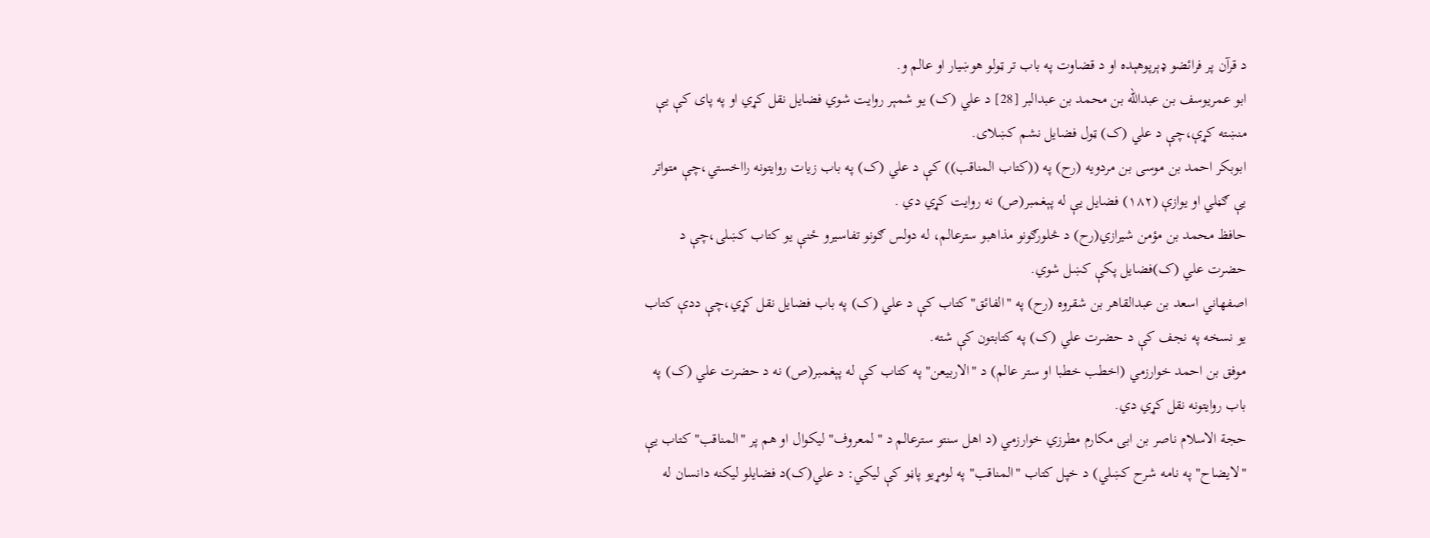د قرآن پر فرائضو ډېرپوهېده او د قضاوت په باب تر ټولو هوښيار او عالم و.
ابو عمريوسف بن عبدالله بن محمد بن عبدالبر [28] د علي (ک) يو شمېر روايت شوي فضايل نقل کړي او په پاى کې يې منښته کړې،چې د علي (ک) ټول فضايل نشم کښلاى.
ابوبکر احمد بن موسى بن مردويه (رح) په ((کتاب المناقب)) کې د علي (ک) په باب زيات روايتونه رااخستي،چې متواتر يې ګڼلي او يوازې (١٨٢) فضايل يې له پېغمبر(ص) نه روايت کړي دي .
حافظ محمد بن مؤمن شيرازي(رح) د څلورګونو مذاهبو سترعالم، له دولس ګونو تفاسيرو ځنې يو کتاب کښلى،چې د حضرت علي (ک)فضايل پکې کښل شوي.
اصفهاني اسعد بن عبدالقاهر بن شقروه (رح) په "الفائق" کتاب کې د علي (ک) په باب فضايل نقل کړي،چې ددې کتاب يو نسخه په نجف کې د حضرت علي (ک) په کتابتون کې شته.
موفق بن احمد خوارزمي (اخطب خطبا او ستر عالم) د "الاربيعن" په کتاب کې له پېغمبر(ص) نه د حضرت علي (ک) په باب روايتونه نقل کړي دي.
حجة الاسلام ناصر بن ابى مکارم مطرزي خوارزمي (د اهل سنتو سترعالم د "لمعروف" ليکوال او هم پر "المناقب" کتاب يې "لايضاح" په نامه شرح کښلي) د خپل کتاب "المناقب" په لومړيو پاڼو کې ليکي: د علي(ک)د فضايلو ليکنه دانسان له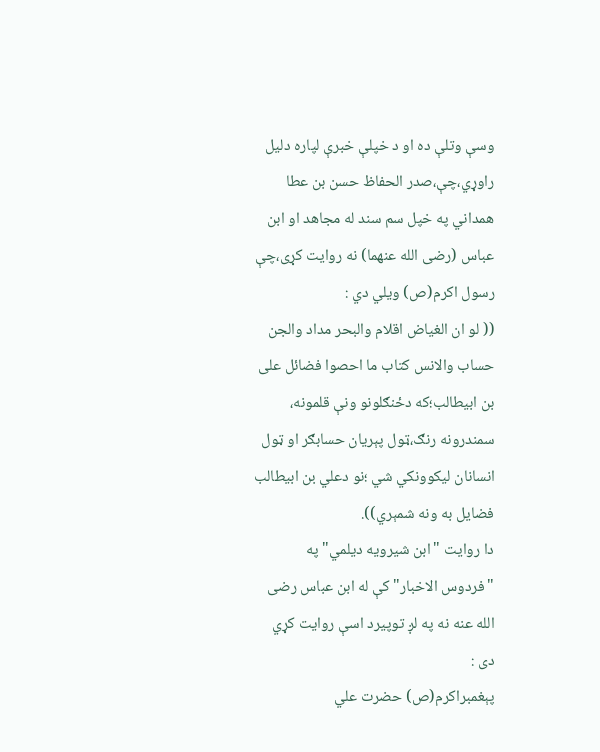وسې وتلې ده او د خپلې خبرې لپاره دليل راوړي،چې،صدر الحفاظ حسن بن عطا همداني په خپل سم سند له مجاهد او ابن عباس (رضى الله عنهما) نه روايت کړى،چې رسول اکرم(ص) ويلي دي :
(( لو ان الغياض اقلام والبحر مداد والجن حساب والانس کتاب ما احصوا فضائل على بن ابيطالب؛که دځنګلونو ونې قلمونه، سمندرونه رنګ،ټول پېريان حسابګر او ټول انسانان ليکوونکي شي ؛نو دعلي بن ابيطالب فضايل به ونه شمېري)).
دا روايت "ابن شيرويه ديلمي" په "فردوس الاخبار" کې له ابن عباس رضى الله عنه نه په لږ توپيرد اسې روايت کړي دى :
پېغمبراکرم(ص) حضرت علي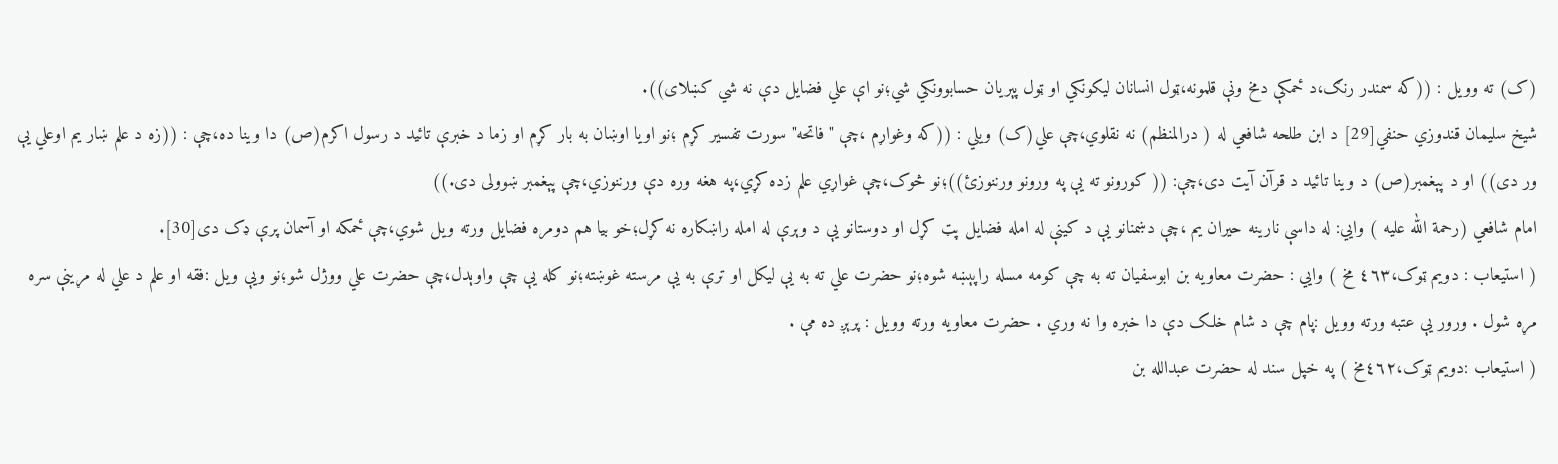(ک) ته وويل : ((که سمندر رنګ،د ځمکې دمخ ونې قلمونه،ټول انسانان ليکونکي او ټول پېريان حسابوونکي شي؛نو اې علي فضايل دې نه شي کښلاى)).
شيخ سليمان قندوزي حنفي[29] د ابن طلحه شافعي له ( درالمنظم) نه نقلوي،چې علي(ک) ويلي : ((که وغواړم ،چې "فاتحه" سورت تفسير کړم ؛نو اويا اوښان به بار کړم او زما د خبرې تائيد د رسول اکرم(ص) دا وينا ده،چې : ((زه د علم ښار يم اوعلي يې ور دى)) او د پېغمبر(ص) د وينا تائيد د قرآن آيت دى،چې: (( کورونو ته یې په ورونو ورننوزئ))؛نو څوک،چې غواړي علم زده کړي،په هغه وره دې ورننوزي،چې پېغمبر ښوولى دى.))
امام شافعي (رحمة الله عليه ) وايي: له داسې نارينه حيران يم ،چې دښمنانو يې د کینې له امله فضايل پټ کړل او دوستانو يې د وېرې له امله راښکاره نه کړل؛خو بيا هم دومره فضايل ورته ويل شوي،چې ځمکه او آسمان پرې ډک دى[30].
( استيعاب : دويم ټوک،٤٦٣ مخ ) وايي : حضرت معاويه بن ابوسفيان ته به چې کومه مسله راپېښه شوه؛نو حضرت علي ته به يې ليکل او ترې به يې مرسته غوښته؛نو کله يې چې واوېدل،چې حضرت علي ووژل شو؛نو ويې ويل :فقه او علم د علي له مړينې سره مړه شول . ورور يې عتبه ورته وويل :پام چې د شام خلک دې دا خبره وا نه وري . حضرت معاويه ورته وويل : پرېږ ده مې .
( استيعاب :دويم ټوک،٤٦٢مخ ) په خپل سند له حضرت عبدالله بن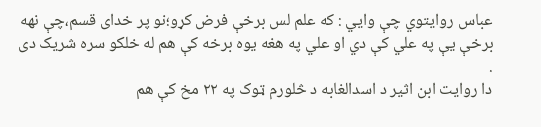عباس روايتوي چې وايي : که علم لس برخې فرض کړو؛نو پر خداى قسم،چې نهه برخې يې په علي کې دي او علي په هغه یوه برخه کې هم له خلکو سره شريک دى .
دا روايت ابن اثير د اسدالغابه د څلورم ټوک په ٢٢ مخ کې هم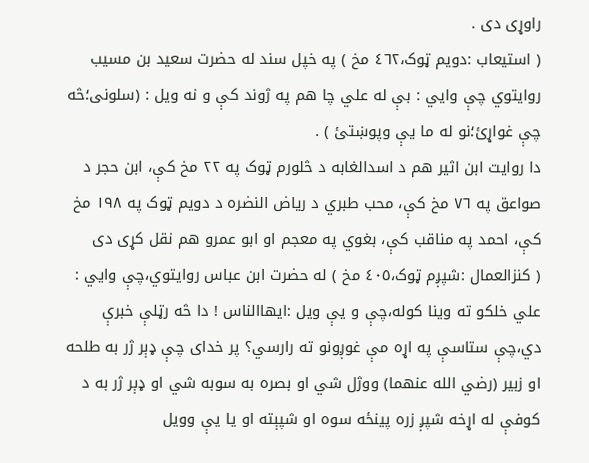راوړى دى .
( استيعاب :دويم ټوک،٤٦٢ مخ ) په خپل سند له حضرت سعيد بن مسيب روايتوي چې وايي : بې له علي چا هم په ژوند کې و نه ويل : (سلونى؛څه چې غواړئ؛نو له ما يې وپوښتئ ) .
دا روايت ابن اثير هم د اسدالغابه د څلورم ټوک په ٢٢ مخ کې، ابن حجر د صواعق په ٧٦ مخ کې، محب طبري د رياض النضره د دويم ټوک په ١٩٨ مخ کې، احمد په مناقب کې، بغوي په معجم او ابو عمرو هم نقل کړى دى
( کنزالعمال :شپږم ټوک،٤٠٥ مخ ) له حضرت ابن عباس روايتوي،چې وايي : علي خلکو ته وينا کوله،چې و يې ويل :ايهاالناس ! دا څه رټلې خبرې دي،چې ستاسې په اړه مې غوږونو ته رارسي؟ پر خداى چې ډېر ژر به طلحه او زبير (رضي الله عنهما) ووژل شي او بصره به سوبه شي او ډېر ژر به د کوفې له اړخه شپږ زره پينځه سوه او شپېته او يا يې وويل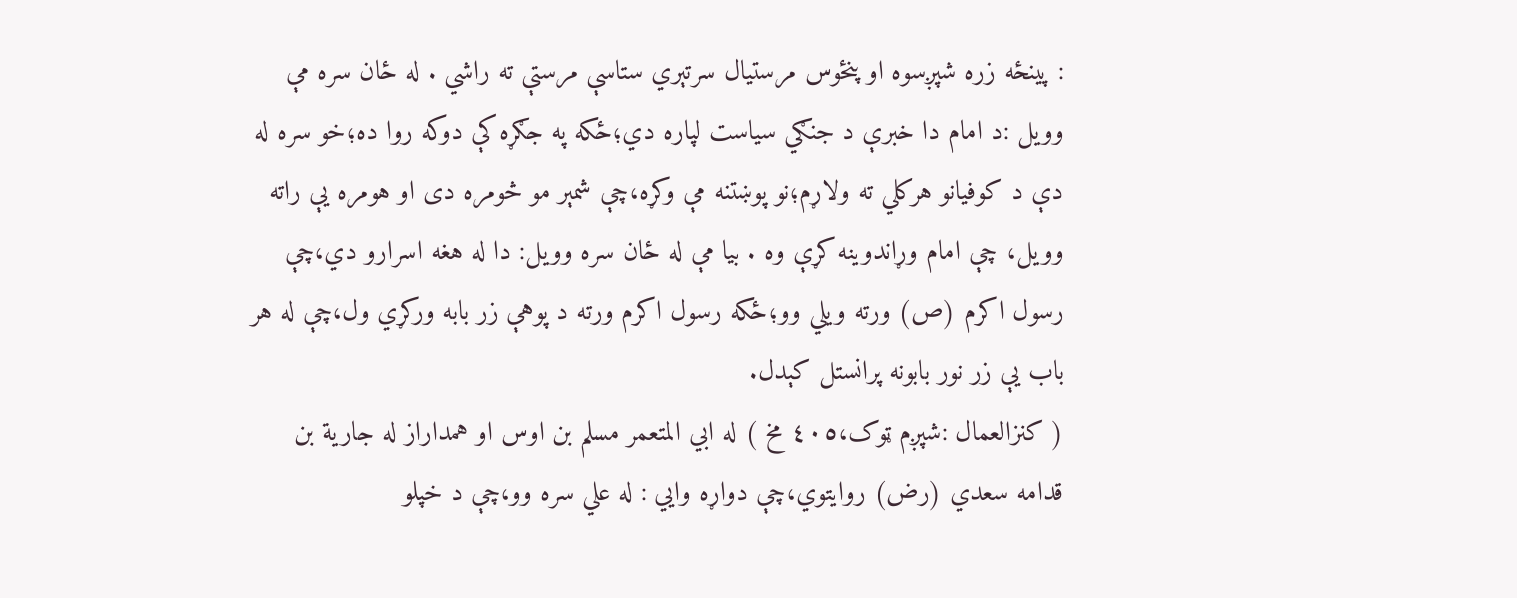: پينځه زره شپږسوه او پنځوس مرستيال سرتېري ستاسې مرستې ته راشي . له ځان سره مې وويل :د امام دا خبرې د جنګي سياست لپاره دي؛ځکه په جګړه کې دوکه روا ده؛خو سره له دې د کوفيانو هرکلي ته ولاړم؛نو پوښتنه مې وکړه،چې شمېر مو څومره دى او هومره يې راته وويل، چې امام وړاندوينه کړې وه . بيا مې له ځان سره وويل: دا له هغه اسرارو دي،چې رسول اکرم (ص) ورته ويلي وو؛ځکه رسول اکرم ورته د پوهې زر بابه ورکړي ول،چې له هر باب يې زر نور بابونه پرانستل کېدل.
( کنزالعمال :شپږم ټوک،٤٠٥ مخ ) له ابي المتعمر مسلم بن اوس او همداراز له جارية بن قدامه سعدي (رض) روايتوي،چې دواړه وايي : له علي سره وو،چې د خپلو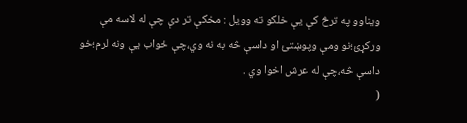ويناوو په ترڅ کې يې خلکو ته وويل : مخکې تر دې چې له لاسه مې ورکړئ؛نو ومې وپوښتئ او داسې څه به نه وي،چې ځواب یې ونه لرم؛خو داسې څه،چې له عرش اخوا وي .
(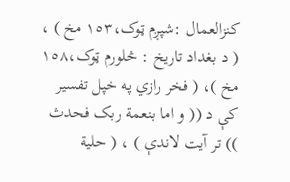کنزالعمال :شپږم ټوک،١٥٣ مخ ) ، ( د بغداد تاريخ : څلورم ټوک،١٥٨ مخ )، ( فخر رازي په خپل تفسير کې د (( و اما بنعمة ربک فحدث )) تر آيت لاندې ) ، ( حلية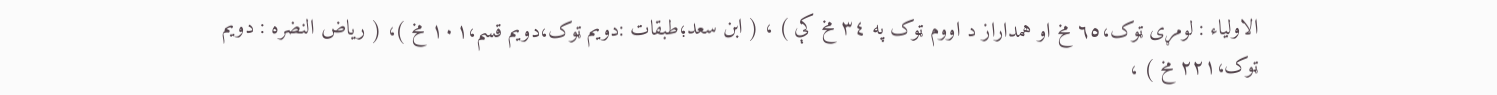الاولياء : لومړى ټوک،٦٥ مخ او همداراز د اووم ټوک په ٣٤ مخ کې ) ، ( ابن سعد؛طبقات :دويم ټوک،دويم قسم،١٠١ مخ )، ( رياض النضره : دويم ټوک،٢٢١ مخ ) ،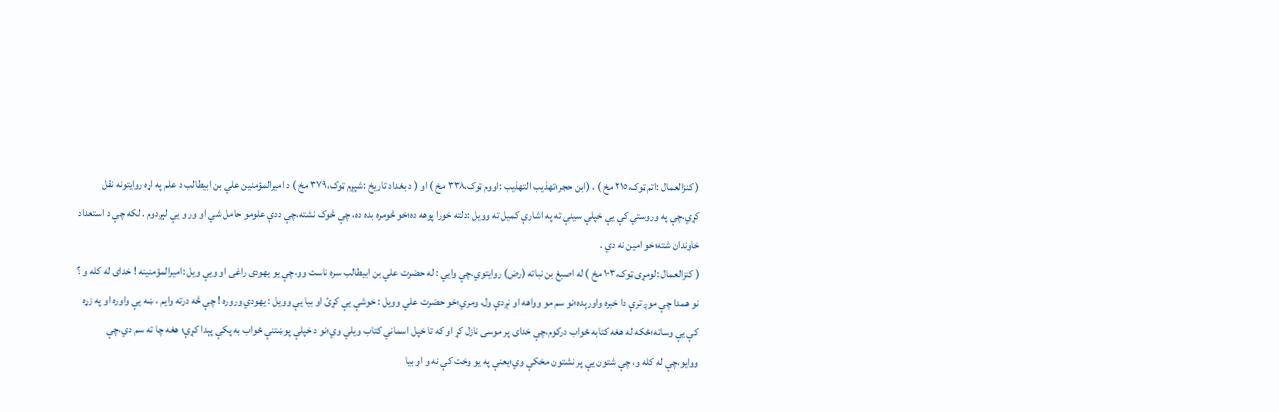( کنزالعمال :اتم ټوک،٢١٥ مخ ) ، (ابن حجر؛تهذيب التهذيب :اووم ټوک،٣٣٨ مخ ) او ( د بغداد تاريخ :شپږم ټوک،٣٧٩ مخ ) د اميرالمؤمنين علي بن ابيطالب د علم په اړه روايتونه نقل کړي،چې په وروستي کې يې خپلې سينې ته په اشارې کميل ته وويل :دلته خورا پوهه ده؛خو څومره بده ده، چې څوک نشته،چې ددې علومو حامل شي او ور و يې لېږدوم . لکه چې د استعداد خاوندان شته؛خو امين نه دي .
( کنزالعمال :لومړى ټوک،١٠٣ مخ ) له اصبغ بن نباته (رض) روايتوي،چې وايي : له حضرت علي بن ابيطالب سره ناست وو،چې يو يهودى راغى او ويې ويل :اميرالمؤمنينه ! خداى له کله و ؟ نو همدا چې موږ ترې دا خبره واورېده؛نو سم مو وواهه او نږدې ول، ومري؛خو حضرت علي وويل : خوشې يې کړئ او بيا يې وويل : يهودي وروره ! چې څه درته وايم ، ښه يې واوره او په زړه کې يې وساته؛ځکه له هغه کتابه ځواب درکوم،چې خداى پر موسى نازل کړ او که تا خپل اسماني کتاب ويلي وي؛نو د خپلې پوښتنې ځواب به پکې پېدا کړې؛ هغه چا ته سم دي،چې ووايو،چې له کله و، چې شتون يې پر نشتون مخکې وي؛يعنې په يو وخت کې نه و او بيا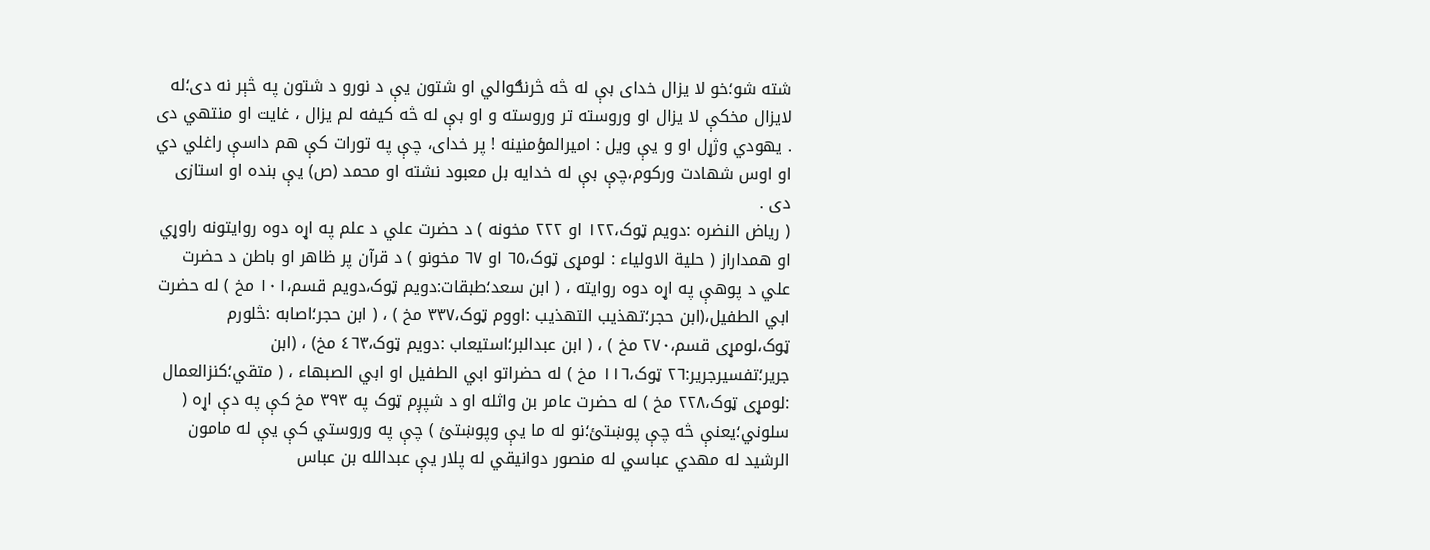شته شو؛خو لا يزال خداى بې له څه څرنګوالي او شتون يې د نورو د شتون په څېر نه دى؛له لايزال مخکې لا يزال او وروسته تر وروسته و او بې له څه کيفه لم يزال ، غايت او منتهي دى . يهودي وژړل او و يې ويل : اميرالمؤمنينه ! پر خداى، چې په تورات کې هم داسې راغلي دي او اوس شهادت ورکوم،چې بې له خدايه بل معبود نشته او محمد (ص) يې بنده او استازى دى .
( رياض النضره :دويم ټوک،١٢٢ او ٢٢٢ مخونه ) د حضرت علي د علم په اړه دوه روايتونه راوړي او همداراز ( حلية الاولياء : لومړى ټوک،٦٥ او ٦٧ مخونو ) د قرآن پر ظاهر او باطن د حضرت علي د پوهې په اړه دوه روايته ، ( ابن سعد؛طبقات:دويم ټوک،دويم قسم،١٠١ مخ ) له حضرت ابي الطفيل،(ابن حجر؛تهذيب التهذيب :اووم ټوک،٣٣٧ مخ ) ، ( ابن حجر؛اصابه :څلورم ټوک،لومړى قسم،٢٧٠ مخ ) ، ( ابن عبدالبر؛استيعاب :دويم ټوک،٤٦٣ مخ) ، (ابن جرير؛تفسيرجرير:٢٦ ټوک،١١٦ مخ ) له حضراتو ابي الطفيل او ابي الصبهاء ، ( متقي؛کنزالعمال :لومړى ټوک،٢٢٨ مخ ) له حضرت عامر بن واثله او د شپږم ټوک په ٣٩٣ مخ کې په دې اړه ( سلوني؛يعنې څه چې پوښتئ؛نو له ما يې وپوښتئ ) چې په وروستي کې يې له مامون الرشيد له مهدي عباسي له منصور دوانيقي له پلار يې عبدالله بن عباس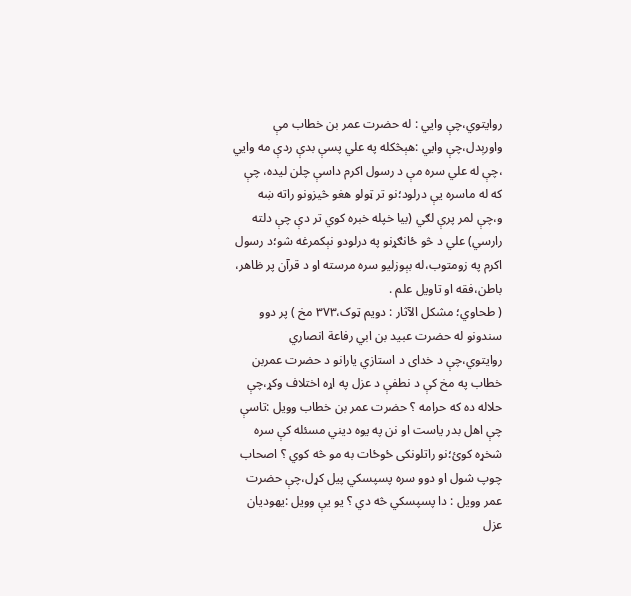روايتوي،چې وايي : له حضرت عمر بن خطاب مې واورېدل،چې وايي :هېڅکله په علي پسې بدې ردې مه وايي ،چې له علي سره مې د رسول اکرم داسې چلن ليده، چې که له ماسره يې درلود؛نو تر ټولو هغو څيزونو راته ښه و،چې لمر پرې لګي (بيا خپله خبره کوي تر دې چې دلته رارسي) علي د څو ځانګړنو په درلودو نېکمرغه شو؛د رسول اکرم په زومتوب،له بېوزليو سره مرسته او د قرآن پر ظاهر، باطن،فقه او تاويل علم .
( طحاوي؛ مشکل الآثار : دويم ټوک،٣٧٣ مخ ) پر دوو سندونو له حضرت عبيد بن ابي رفاعة انصاري روايتوي،چې د خداى د استازي يارانو د حضرت عمربن خطاب په مخ کې د نطفې د عزل په اړه اختلاف وکړ،چې حلاله ده که حرامه ؟ حضرت عمر بن خطاب وويل :تاسې چې اهل بدر ياست او نن په يوه ديني مسئله کې سره شخړه کوئ؛نو راتلونکى ځوځات به مو څه کوي ؟ اصحاب چوپ شول او دوو سره پسپسکي پيل کړل،چې حضرت عمر وويل : دا پسپسکي څه دي ؟ يو يې وويل :يهوديان عزل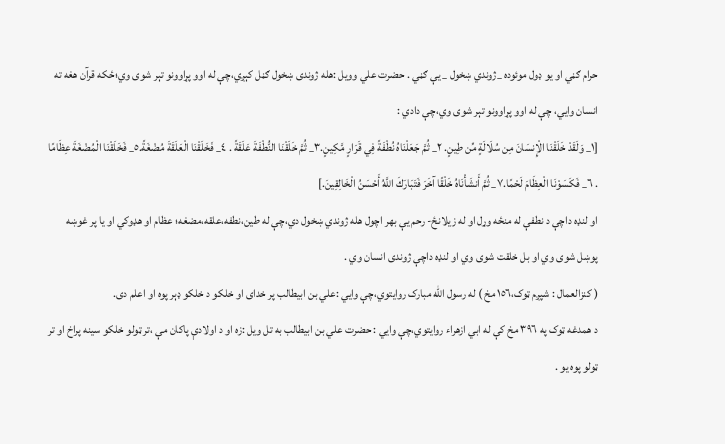حرام ګڼي او يو ډول موئوده _ژوندي ښخول _ يې ګڼي . حضرت علي وويل :هله ژوندى ښخول ګڼل کېږي،چې له اوو پړاوونو تېر شوى وي؛ځکه قرآن هغه ته انسان وايي، چې له اوو پړاوونو تېر شوى وي،چې دادي :
[١_ وَلَقَدْ خَلَقْنَا الْإِنسَانَ مِن سُلَالَةٍ مِّن طِينٍ. ٢_ ثُمَّ جَعَلْنَاهُ نُطْفَةً فِي قَرَارٍ مَّكِينٍ.٣_ ثُمَّ خَلَقْنَا النُّطْفَةَ عَلَقَةً . ٤_ فَخَلَقْنَا الْعَلَقَةَ مُضْغَةً.٥_ فَخَلَقْنَا الْمُضْغَةَ عِظَامًا . ٦_ فَكَسَوْنَا الْعِظَامَ لَحْمًا.٧_ ثُمَّ أَنشَأْنَاهُ خَلْقًا آخَرَ فَتَبَارَكَ اللَّهُ أَحْسَنُ الْخَالِقِينَ.]
او لنډه داچې د نطفې له منځه وړل او له زيلانځ- رحم يې بهر اچول هله ژوندي ښخول دي،چې له طين،نطفه،علقه،مضغه؛ عظام او هډوکي او يا پر غوښه پوښل شوى وي او بل خلقت شوى وي او لنډه داچې ژوندى انسان وي .
( کنزالعمال : شپږم ټوک،١٥٦ مخ ) له رسول الله مبارک روايتوي،چې وايي :علي بن ابيطالب پر خداى او خلکو د خلکو ډېر پوه او اعلم دى.
د همدغه ټوک په ٣٩٦ مخ کې له ابي ازهراء روايتوي،چې وايي : حضرت علي بن ابيطالب به تل ويل :زه او د اولادې پاکان مې ،تر ټولو خلکو سينه پراخ او تر ټولو پوه يو .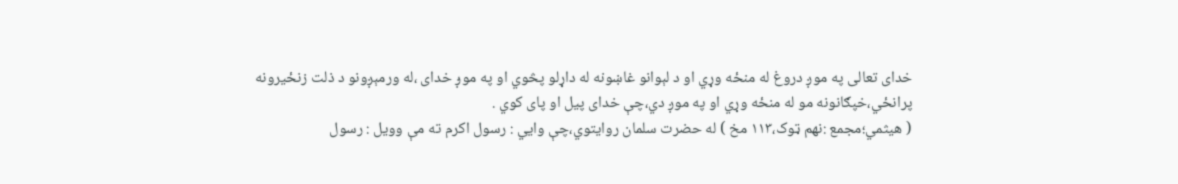خداى تعالى په موږ دروغ له منځه وړي او د لېوانو غاښونه له داړلو پڅوي او په موږ خداى ،له ورمېږونو د ذلت زنځيرونه پرانځي،خپګانونه مو له منځه وړي او په موږ دي،چې خداى پيل او پاى کوي .
( هيثمي؛مجمع :نهم ټوک،١١٣ مخ ) له حضرت سلمان روايتوي،چې وايي : رسول اکرم ته مې وويل : رسول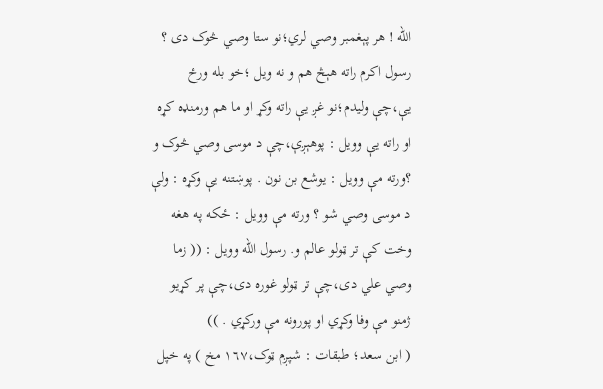الله ! هر پېغمبر وصي لري؛نو ستا وصي څوک دى ؟ رسول اکرم راته هېڅ هم و نه ويل ؛خو بله ورځ يې،چې وليدم؛نو غږ يې راته وکړ او ما هم ورمنډه کړه او راته يې وويل : پوهېږې،چې د موسى وصي څوک و ؟ورته مې وويل : يوشع بن نون . پوښتنه يې وکړه : ولې د موسى وصي شو ؟ ورته مې وويل : ځکه په هغه وخت کې تر ټولو عالم و. رسول الله وويل : (( زما وصي علي دى،چې تر ټولو غوره دى،چې پر کړيو ژمنو مې وفا وکړي او پورونه مې ورکړي . ))
( ابن سعد؛ طبقات : شپږم ټوک،١٦٧ مخ ) په خپل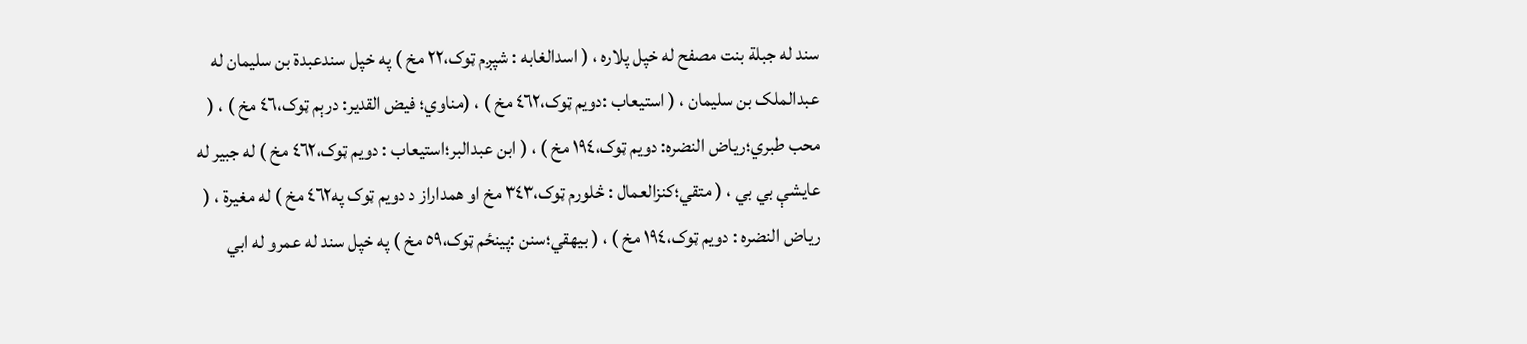سند له جبلة بنت مصفح له خپل پلاره ، ( اسدالغابه : شپږم ټوک،٢٢ مخ ) په خپل سندعبدة بن سليمان له عبدالملک بن سليمان ، ( استيعاب :دويم ټوک،٤٦٢ مخ ) ، (مناوي؛ فيض القدير: درېم ټوک،٤٦ مخ ) ، ( محب طبري؛رياض النضره: دويم ټوک،١٩٤ مخ ) ، ( ابن عبدالبر؛استيعاب : دويم ټوک،٤٦٢ مخ ) له جبير له عايشې بي بي ، ( متقي؛کنزالعمال : څلورم ټوک،٣٤٣ مخ او همداراز د دويم ټوک په٤٦٢ مخ ) له مغيرة ، ( رياض النضره : دويم ټوک،١٩٤ مخ ) ، ( بيهقي؛سنن :پينځم ټوک،٥٩ مخ ) په خپل سند له عمرو له ابي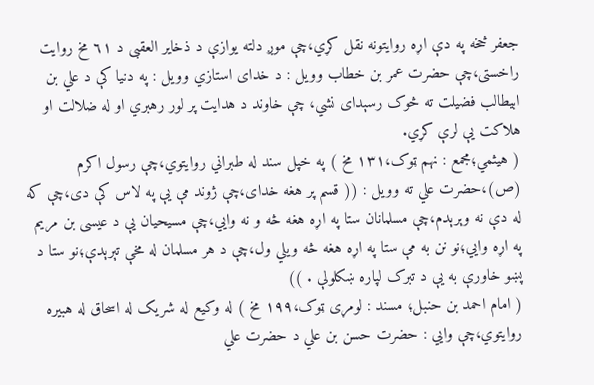جعفر څخه په دې اړه روايتونه نقل کړي،چې موږ دلته يوازې د ذخاير العقبى د ٦١ مخ روايت راخستى،چې حضرت عمر بن خطاب وويل : د خداى استازي وويل : په دنيا کې د علي بن ابيطالب فضيلت ته څوک رسېداى نشي، چې خاوند د هدايت پر لور رهبري او له ضلالت او هلاکت يې لرې کړي.
( هيثمي؛مجمع : نهم ټوک،١٣١ مخ ) په خپل سند له طبراني روايتوي،چې رسول اکرم (ص)،حضرت علي ته وويل : (( قسم پر هغه خداى،چې ژوند مې يې په لاس کې دى،چې که له دې نه وېرېدم،چې مسلمانان ستا په اړه هغه څه و نه وايي،چې مسيحيان يې د عيسى بن مريم په اړه وايي؛نو نن به مې ستا په اړه هغه څه ويلي ول،چې د هر مسلمان له مخې تېرېدې؛نو ستا د پښو خاورې به يې د تبرک لپاره ښکلولې . ))
( امام احمد بن حنبل؛ مسند : لومړى ټوک،١٩٩ مخ ) له وکيع له شريک له اسحاق له هبيره روايتوي،چې وايي : حضرت حسن بن علي د حضرت علي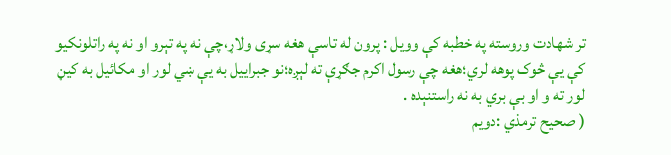تر شهادت وروسته په خطبه کې وويل : پرون له تاسې هغه سړى ولاړ،چې نه په تېرو او نه په راتلونکيو کې يې څوک پوهه لري؛هغه چې رسول اکرم جګړې ته لېږه؛نو جبراييل به يې ښي لور او مکائيل به کيڼ لور ته و او بې بري به نه راستنېده .
( صحيح ترمذي :دويم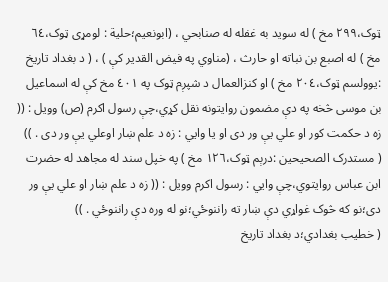ټوک،٢٩٩ مخ ) له سويد به غفله له صنابحي ، (ابونعيم؛حلية : لومړى ټوک،٦٤ مخ ) له اصبع بن نباته او حارث ، (مناوي په فيض القدير کې ) ، ( د بغداد تاريخ :يوولسم ټوک،٢٠٤ مخ ) او کنزالعمال د شپږم ټوک په ٤٠١ مخ کې له اسماعيل بن موسى څخه په دې مضمون روايتونه نقل کړي،چې رسول اکرم (ص) وويل : (( زه د حکمت کور او علي يې ور دى او يا وايي : زه د علم ښار اوعلي يې ور دى . ))
( مستدرک الصحيحين :درېم ټوک،١٢٦ مخ ) په خپل سند له مجاهد له حضرت ابن عباس روايتوي،چې وايي : رسول اکرم وويل : (( زه د علم ښار او علي يې ور دى؛نو که څوک غواړي دې ښار ته راننوځي؛نو له وره دې راننوځي . ))
( خطيب بغدادي؛د بغداد تاريخ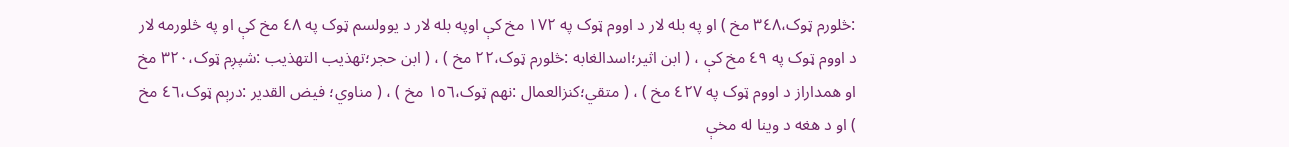:څلورم ټوک،٣٤٨ مخ ) او په بله لار د اووم ټوک په ١٧٢ مخ کې اوپه بله لار د يوولسم ټوک په ٤٨ مخ کې او په څلورمه لار د اووم ټوک په ٤٩ مخ کې ، ( ابن اثير؛اسدالغابه :څلورم ټوک،٢٢ مخ ) ، ( ابن حجر؛تهذيب التهذيب :شپږم ټوک،٣٢٠ مخ او همداراز د اووم ټوک په ٤٢٧ مخ ) ، ( متقي؛کنزالعمال :نهم ټوک،١٥٦ مخ ) ، ( مناوي؛ فيض القدير :درېم ټوک،٤٦ مخ ) او د هغه د وينا له مخې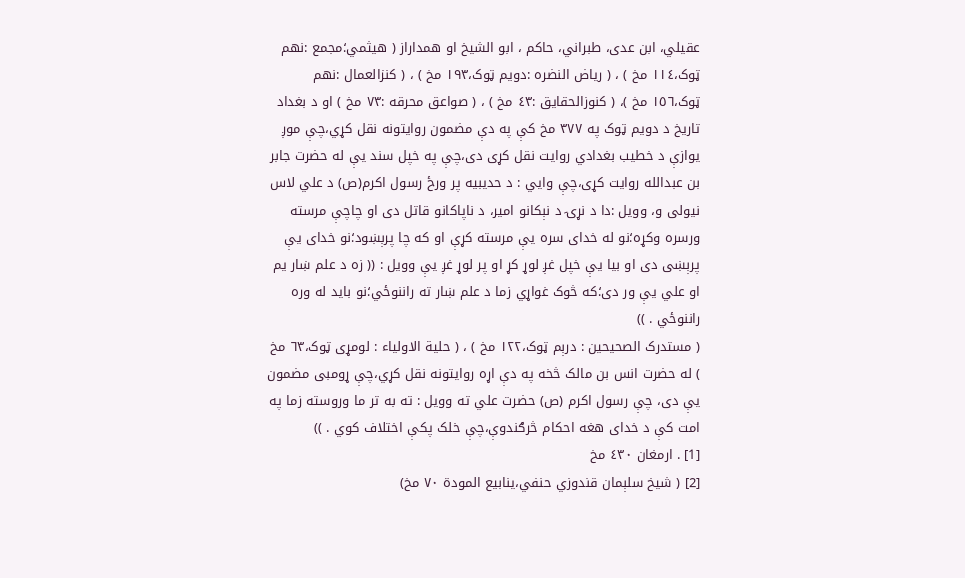عقيلي، ابن عدى، طبراني، حاکم ، ابو الشيخ او همداراز ( هيثمي؛مجمع :نهم ټوک،١١٤ مخ ) ، ( رياض النضره :دويم ټوک،١٩٣ مخ ) ، ( کنزالعمال :نهم ټوک،١٥٦ مخ )، ( کنوزالحقايق :٤٣ مخ ) ، ( صواعق محرقه :٧٣ مخ ) او د بغداد تاريخ د دويم ټوک په ٣٧٧ مخ کې په دې مضمون روايتونه نقل کړي،چې موږ يوازې د خطيب بغدادي روايت نقل کړى دى،چې په خپل سند يې له حضرت جابر بن عبدالله روايت کړى،چې وايي : د حديبيه پر ورځ رسول اکرم(ص) د علي لاس نيولى و، وويل :دا د نړۍ د نېکانو امير، د ناپاکانو قاتل دى او چاچې مرسته ورسره وکړه؛نو له خداى سره يې مرسته کړې او که چا پرېښود؛نو خداى يې پرېښى دى او بيا يې خپل غږ لوړ کړ او پر لوړ غږ يې وويل : (( زه د علم ښار يم او علي يې ور دى؛که څوک غواړي زما د علم ښار ته راننوځي؛نو بايد له وره راننوځي . ))
( مستدرک الصحيحين : درېم ټوک،١٢٢ مخ ) ، ( حلية الاولياء : لومړى ټوک،٦٣ مخ ) له حضرت انس بن مالک څخه په دې اړه روايتونه نقل کړي،چې ړومبی مضمون يې دى، چې رسول اکرم (ص) حضرت علي ته وويل : ته به تر ما وروسته زما په امت کې د خداى هغه احکام څرګندوې،چې خلک پکې اختلاف کوي . ))
[1] . ارمغان ٤٣٠ مخ
[2] ( شيخ سلېمان قندوزي حنفي،ينابيع المودة ٧٠ مخ)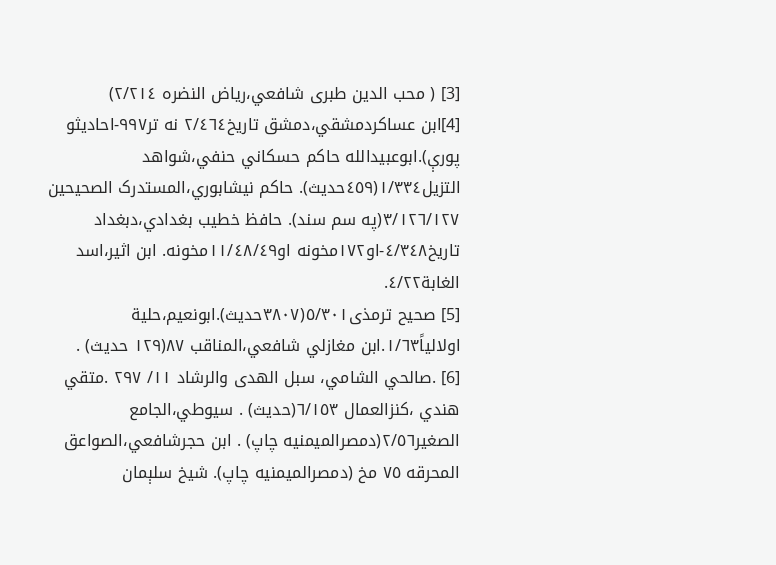[3] ( محب الدين طبرى شافعي،رياض النضره ٢/٢١٤)
[4]ابن عساکردمشقي،دمشق تاريخ٢/٤٦٤ نه تر٩٩٧-احاديثو پورې).ابوعبيدالله حاکم حسکاني حنفي،شواهد التزيل١/٣٣٤(٤٥٩حديث). حاکم نيشابوري،المستدرک الصحيحين ٣/١٢٦/١٢٧(په سم سند). حافظ خطيب بغدادي،دبغداد تاريخ٤/٣٤٨-او١٧٢مخونه او١١/٤٨/٤٩مخونه. ابن اثير،اسد الغابة٤/٢٢.
[5] صحيح ترمذى٥/٣٠١(٣٨٠٧حديث).ابونعيم،حلية اولالياً١/٦٣.ابن مغازلي شافعي،المناقب ٨٧(١٢٩ حديث) .
[6] .صالحي الشامي، سبل الهدى والرشاد ۱۱/ ۲۹۷ .متقي هندي ،کنزالعمال ٦/١٥٣(حديث) . سيوطي،الجامع الصغير٢/٥٦(دمصرالميمنيه چاپ) . ابن حجرشافعي،الصواعق المحرقه ٧٥ مخ (دمصرالميمنيه چاپ). شيخ سلېمان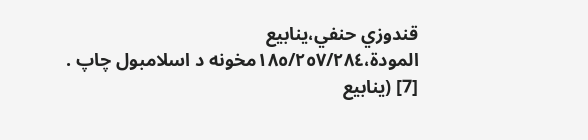قندوزي حنفي،ينابيع المودة،١٨٥/٢٥٧/٢٨٤مخونه د اسلامبول چاپ .
[7] (ينابيع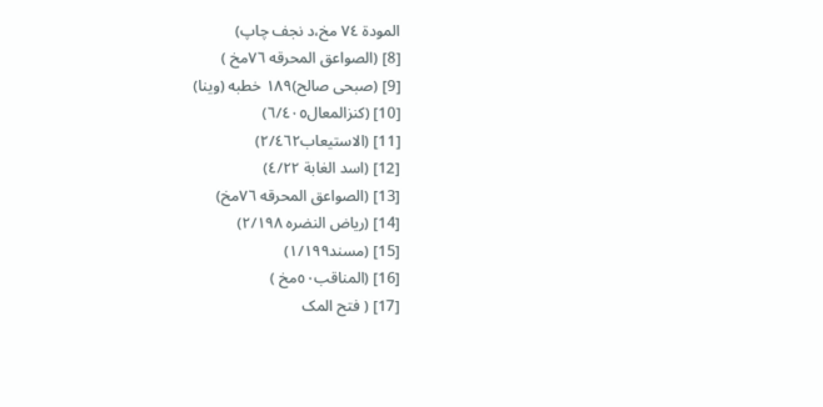المودة ٧٤ مخ،د نجف چاپ)
[8] (الصواعق المحرقه ٧٦مخ )
[9] (صبحى صالح)١٨٩ خطبه (وينا)
[10] (کنزالمعال٦/٤٠٥)
[11] (الاستيعاب٢/٤٦٢)
[12] (اسد الغابة ٤/٢٢)
[13] (الصواعق المحرقه ٧٦مخ)
[14] (رياض النضره ٢/١٩٨)
[15] (مسند١/١٩٩)
[16] (المناقب٥٠مخ )
[17] ( فتح المک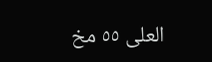العلى ٥٥ مخ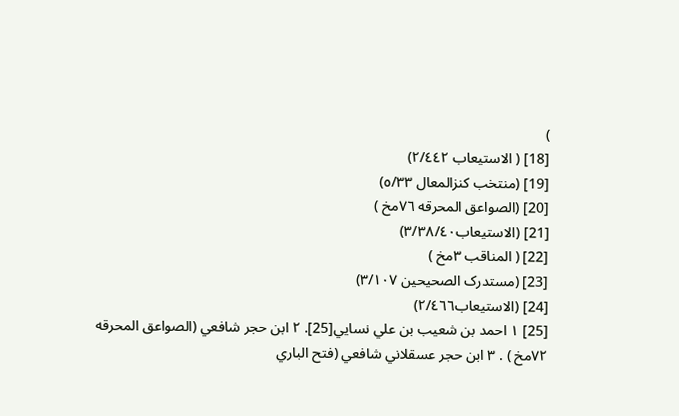)
[18] ( الاستيعاب ٢/٤٤٢)
[19] (منتخب کنزالمعال ٥/٣٣)
[20] (الصواعق المحرقه ٧٦مخ )
[21] (الاستيعاب٣/٣٨/٤٠)
[22] ( المناقب ٣مخ )
[23] (مستدرک الصحيحين ٣/١٠٧)
[24] (الاستيعاب٢/٤٦٦)
[25] ١ احمد بن شعيب بن علي نسايي[25]. ٢ ابن حجر شافعي (الصواعق المحرقه ٧٢مخ ) . ٣ ابن حجر عسقلاني شافعي (فتح الباري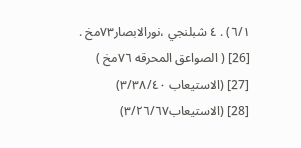٦/١) . ٤ شبلنجي ،نورالابصار٧٣مخ .
[26] ( الصواعق المحرقه ٧٦مخ )
[27] (الاستيعاب ٣/٣٨/٤٠)
[28] (الاستيعاب٣/٢٦/٦٧)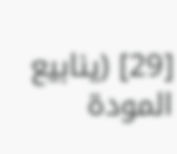[29] (ينابيع المودة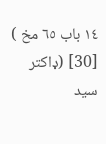١٤ باب ٦٥ مخ )
[30] (ډاکتر سيد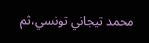محمد تیجاني تونسي،ثم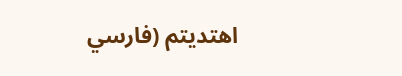اهتديتم (فارسي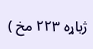ژباړه ٢٢٣ مخ )